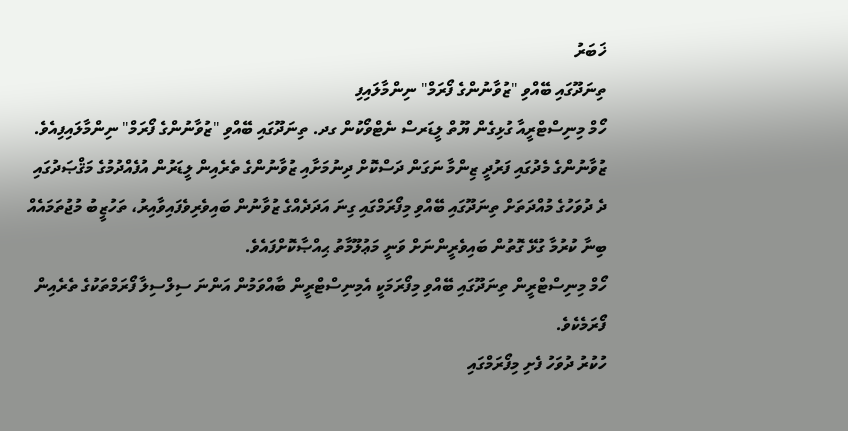ޚަބަރު
ތިނަދޫގައި ބޭއްވި "ޒުވާނުންގެ ފޯރަމް" ނިންމާލައިފި
ހޯމް މިނިސްޓްރީއާ ގުޅިގެން ޔޫތް ލީޑަރސް ނެޓްވޯކުން ގދ. ތިނަދޫގައި ބޭއްވި "ޒުވާނުންގެ ފޯރަމް" ނިންމާލައިފިއެވެ.
ޒުވާނުންގެ މެދުގައި ފަރުދީ ޒިންމާ ނަގަން ދަސްކޮށް ދިނުމަށާއި ޒުވާނުންގެ ތެރެއިން ލީޑަރުން އުފެއްދުމުގެ މަޤްޞަދުގައި ދެ ދުވަހުގެ މުއްދަތަށް ތިނަދޫގައި ބޭއްވި މިފޯރަމްގައި ގިނަ އަދަދެއްގެ ޒުވާނުން ބައިވެރިވެފައިވާއިރު، ތަހުޒީބު މުޖުތަމައެއް ބިނާ ކުރުމާ ގުޅޭ ގޮތުން ބައިވެރީންނަށް ވަނީ މަޢުލޫމާތު ޙިއްޞާކޮށްފައެވެ.
ހޯމް މިނިސްޓްރީން ތިނަދޫގައި ބޭއްވި މިފޯރަމަކީ އެމިނިސްޓްރީން ބާއްވަމުން އަންނަ ސިލްސިލާ ފޯރަމްތަކުގެ ތެރެއިން ފޯރަމެކެވެ.
ހުކުރު ދުވަހު ފެށި މިފޯރަމްގައި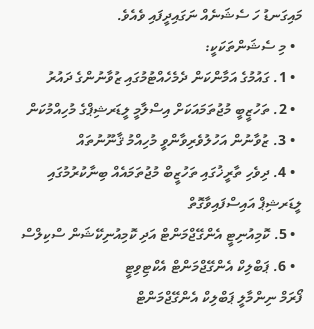މައިގަނޑު ހަ ސެޝަނެއް ނަގައިދީފައި ވެއެވެ.
  • މި ސެޝަންތަކަކީ:
  • 1. ގައުމުގެ އަމާންކަން ދެމެހެއްޓުމުގައި ޒުވާނުންގެ ދައުރު
  • 2. ތަހުޒީބީ މުޖުތަމައަކަށް އިސްލާމީ ލީޑަރޝިޕްގެ މުހިއްމުކަން
  • 3. ޒުވާނުން އަހުލުވެރިވާންވީ މުހިއްމު ޤާނޫނުތައް
  • 4. ދިވެހި ތާރީޚުގައި ތަހުޒީބް މުޖުތަމައެއް ބިނާކުރުމުގައި ލީޑަރޝިޕް އައިސްފައިވާގޮތް
  • 5. ކޮމިއުނިޓީ އެންގޭޖްމަންޓް އަދި ކޮމިއުނިކޭޝަން ސްކިލްސް
  • 6. ޕަބްލިކް އެންގޭޖްމަންޓް އެކްޓިވިޓީ
ފޯރަމް ނިންމާލީ ޕަބްލިކް އެންގޭޖްމަންޓް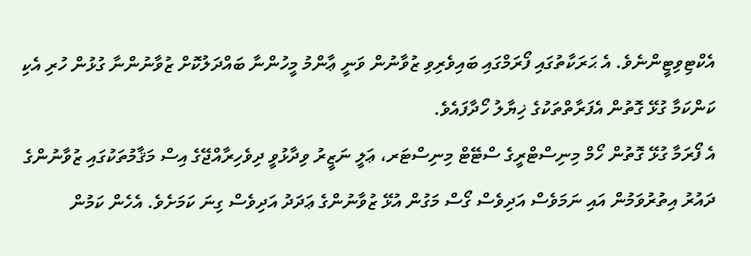އެކްޓިވިޓީންނެވެ. އެ ޙަރަކާތުގައި ފޯރަމްގައި ބައިވެރިވި ޒުވާނުން ވަނީ ޢާންމު މީހުންނާ ބައްދަލުކޮށް ޒުވާނުންނާ ގުޅުން ހުރި އެކި ކަންކަމާ ގުޅޭ ގޮތުން އެފަރާތްތަކުގެ ޚިޔާލު ހޯދާފައެވެ.
އެ ފޯރަމާ ގުޅޭ ގޮތުން ހޯމް މިނިސްޓްރީގެ ސްޓޭޓް މިނިސްޓަރ، ޢަލީ ނަޒީރު ވިދާޅުވީ ދިވެހިރާއްޖޭގެ އިސް މަޤާމުތަކުގައި ޒުވާނުންގެ ދައުރު އިތުރުވަމުން އައި ނަމަވެސް އަދިވެސް ގޯސް މަގުން އުޅޭ ޒުވާނުންގެ ޢަދަދު އަދިވެސް ގިނަ ކަމަށެވެ. އެހެން ކަމުން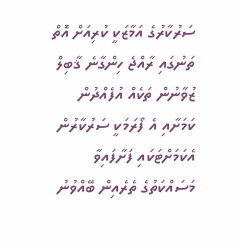ސަރުކާރުގެ އަމާޒަކީ ކުރިއަށް އޮތް ތަނުގައި ރާއްޖެ ހިންގާނެ ޤާބިލް ޒުވާނުން ތަކެއް އުފެއްދުން ކަމަށާއި އެ ފޯރަމަކީ ސަރުކާރުން އެކަމަށްޓަކައި ފަށާފައިވާ މަސައްކަތުގެ ތެރެއިން ބޭއްވުނު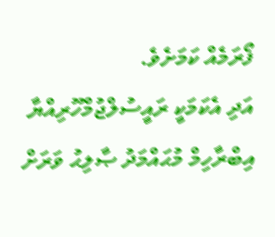ފޯރަމެއް ކަމަށެވެ.
އަދި އެކަމަކީ ރައީސުލްޖުމްހޫރިއްޔާ އިބްރާހިމް މުޙައްމަދު ޞާލިޙު ވަރަށް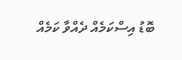ބޮޑު އިސްކަމެއް ދެއްވާ ކަމެއް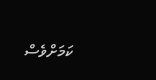ކަމަށްވެސް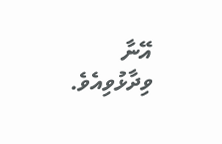އޭނާ ވިދާޅުވިއެވެ.